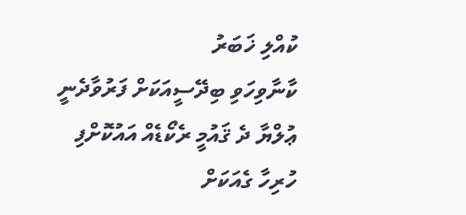ކުއްލި ޚަބަރު
ކާނާވިހަވި ބިދޭސީއަކަށް ފަރުވާދެނީ
ޢުލްޔާ ދެ ޤައުމީ ރެކޯޑެއް އައުކޮށްފި
ހުރިހާ ގެއަކަށް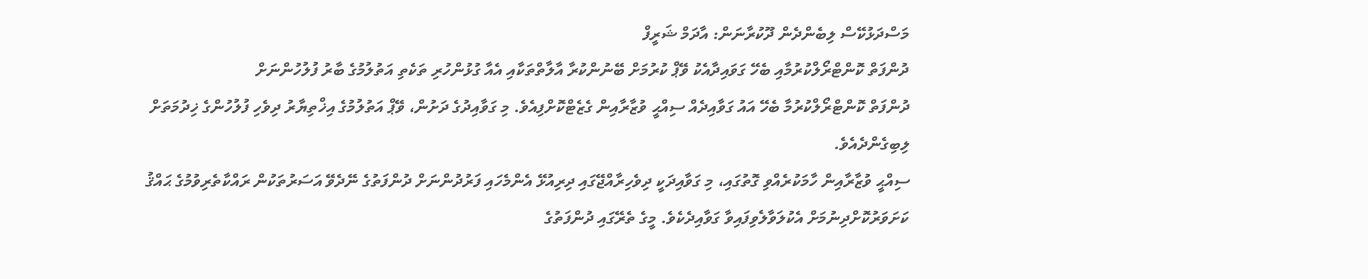މަސްދަޅުކޭސް ލިބެންދެން ދޫކުރާނަން: އާދަމް ޝަރީފް
ދުންފަތް ކޮންޓްރޯލްކުރުމާއި ބެހޭ ގަވައިދާއެކު ވޭޕް ކުރުމަށް ބޭނުންކުރާ އާލާތްތަކާއި އެއާ ގުޅުންހުރި ތަކެތި އަތުލުމުގެ ބާރު ފުލުހުންނަށް
ދުންފަތް ކޮންޓްރޯލްކުރުމާ ބެހޭ އައު ގަވާއިދެއް ސިއްޙީ ވުޒާރާއިން ގެޒެޓްކޮށްފިއެވެ. މި ގަވާއިދުގެ ދަށުން، ވޭޕް އަތުލުމުގެ އިޚްތިޔާރު ދިވެހި ފުލުހުންގެ ޚިދުމަތަށް ލިބިގެންދެއެވެ.
ސިއްޙީ ވުޒާރާއިން ހާމަކުރެއްވި ގޮތުގައި، މި ގަވާއިދަކީ ދިވެހިރާއްޖޭގައި ދިރިއުޅޭ އެންމެހައި ފަރުދުންނަށް ދުންފަތުގެ ނޭދެވޭ އަސަރުތަކުން ރައްކާތެރިވުމުގެ ޙައްޤު ކަށަވަރުކޮށްދިނުމަށް އެކުލަވާލެވިފައިވާ ގަވާއިދެކެވެ. މީގެ ތެރޭގައި ދުންފަތުގެ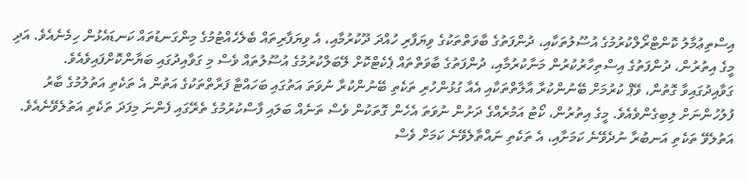އިސްތިޢުމާލު ކޮންޓްރޯލްކުރުމުގެ އުސޫލުތަކާއި، ދުންފަތުގެ ބާވަތްތަކުގެ ވިޔަފާރި ހުއްދަ ދޫކުރުމާއި، އެ ވިޔަފާރިތައް ބެލެހެއްޓުމުގެ މިންގަނޑުތައް ކަނޑައެޅުން ހިމެނެއެވެ. އަދި މީގެ އިތުރުން، ދުންފަތުގެ އިސްތިހާރުކުރުން މަނާކުރުމާއި، ދުންފަތުގެ ބާވަތްތައް ޕެކެޓްކޮށް ލޭބަލްކުރުމުގެ އުސޫލުތައް ވެސް މި ގަވާއިދުގައި ބަޔާންކޮށްފައިވެއެވެ.
ގަވާއިދުގައިވާ ގޮތުން، ވޭޕް ކުރުމަށް ބޭނުންކުރާ އާލާތްތަކާއި އެއާ ގުޅުންހުރި ތަކެތި ބޭނުންކުރާ ނުވަތަ އަތުގައި ބަހައްޓާ ފަރާތްތަކުގެ އަތުން އެ ތަކެތި އަތުލުމުގެ ބާރު ފުލުހުންނަށް ލިބިގެންވެއެވެ. މީގެ އިތުރުން، ކޯޓު އަމުރެއްގެ ދަށުން ނުވަތަ އެހެން ގޮތަކުން ވެސް ތަނެއް ބަލައި ފާސްކުރުމުގެ ތެރޭގައި ފެންނަ މިފަދަ ތަކެތި އަތުލެވޭނެއެވެ. އަތުލެވޭ ތަކެތި އަނބުރާ ނުދެވޭނެ ކަމަށާއި، އެ ތަކެތި ނައްތާލެވޭނެ ކަމަށް ވެސް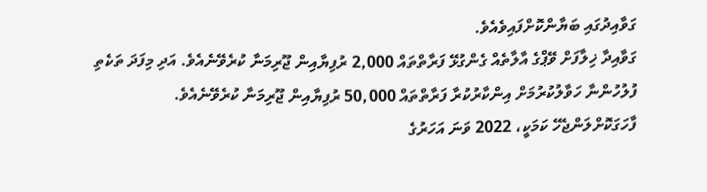ގަވާއިދުގައި ބަޔާންކޮށްފައިވެއެވެ.
ގަވާއިދާ ޚިލާފަށް ވޭޕްގެ އާލާތެއް ގެންގުޅޭ ފަރާތްތައް 2,000 ރުފިޔާއިން ޖޫރިމަނާ ކުރެވޭނެއެވެ. އަދި މިފަދަ ތަކެތި ފުލުހުންނާ ހަވާލުކުރުމަށް އިންކާރުކުރާ ފަރާތްތައް 50,000 ރުފިޔާއިން ޖޫރިމަނާ ކުރެވޭނެއެވެ.
ފާހަގަކޮށްލަންޖެހޭ ކަމަކީ، 2022 ވަނަ އަހަރުގެ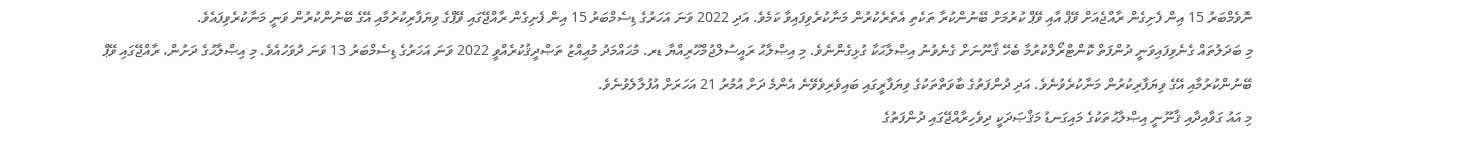ނޮވެމްބަރު 15 އިން ފެށިގެން ރާއްޖެއަށް ވޭޕް އާއި ވޭޕް ކުރުމަށް ބޭނުންކުރާ ތަކެތި އެތެރެކުރުން މަނާކުރެވިފައިވާ ކަމެވެ. އަދި 2022 ވަނަ އަހަރުގެ ޑިސެމްބަރު 15 އިން ފެށިގެން ރާއްޖޭގައި ވޭޕްގެ ވިޔަފާރިކުރުމާއި އޭގެ ބޭނުންކުރުން ވަނީ މަނާކުރެވިފައެވެ.
މި ބަދަލުތައް ގެނެވިފައިވަނީ ދުންފަތް ކޮންޓްރޯލްކުރުމާ ބެހޭ ޤާނޫނަށް ގެނެވުނު އިޞްލާޙަކާ ގުޅިގެންނެވެ. މި އިޞްލާޙު ރައީސުލްޖުމްހޫރިއްޔާ ޑރ. މުޙައްމަދު މުޢިއްޒު ތަޞްދީޤުކުރެއްވީ 2022 ވަނަ އަހަރުގެ ޑިސެމްބަރު 13 ވަނަ ދުވަހުއެވެ. މި އިޞްލާޙުގެ ދަށުން، ރާއްޖޭގައި ވޭޕް ބޭނުންކުރުމާއި އޭގެ ވިޔަފާރިކުރުން މަނާކުރެވުނެވެ. އަދި ދުންފަތުގެ ބާވަތްތަކުގެ ވިޔަފާރީގައި ބައިވެރިވެވޭނެ އެންމެ ދަށް އުމުރު 21 އަހަރަށް އުފުލާލެވުނެވެ.
މި އައު ގަވާއިދާއި ޤާނޫނީ އިޞްލާޙުތަކުގެ މައިގަނޑު މަޤްޞަދަކީ ދިވެހިރާއްޖޭގައި ދުންފަތުގެ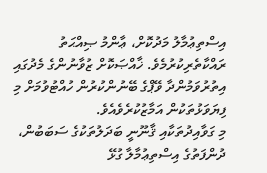އިސްތިޢުމާލު މަދުކޮށް، ޢާންމު ޞިއްޙަތު ރައްކާތެރިކުރުމެވެ. ޚާއްޞަކޮށް ޒުވާނުންގެ މެދުގައި އިތުރުވަމުންދާ ވޭޕްގެ ބޭނުންކުރުން ހުއްޓުވުމަށް މި ފިޔަވަޅުތަކުން އަމާޒުކުރެވެއެވެ.
މި ގަވާއިދުތަކާއި ޤާނޫނީ ބަދަލުތަކުގެ ސަބަބުން، ދުންފަތުގެ އިސްތިޢުމާލާ ގުޅޭ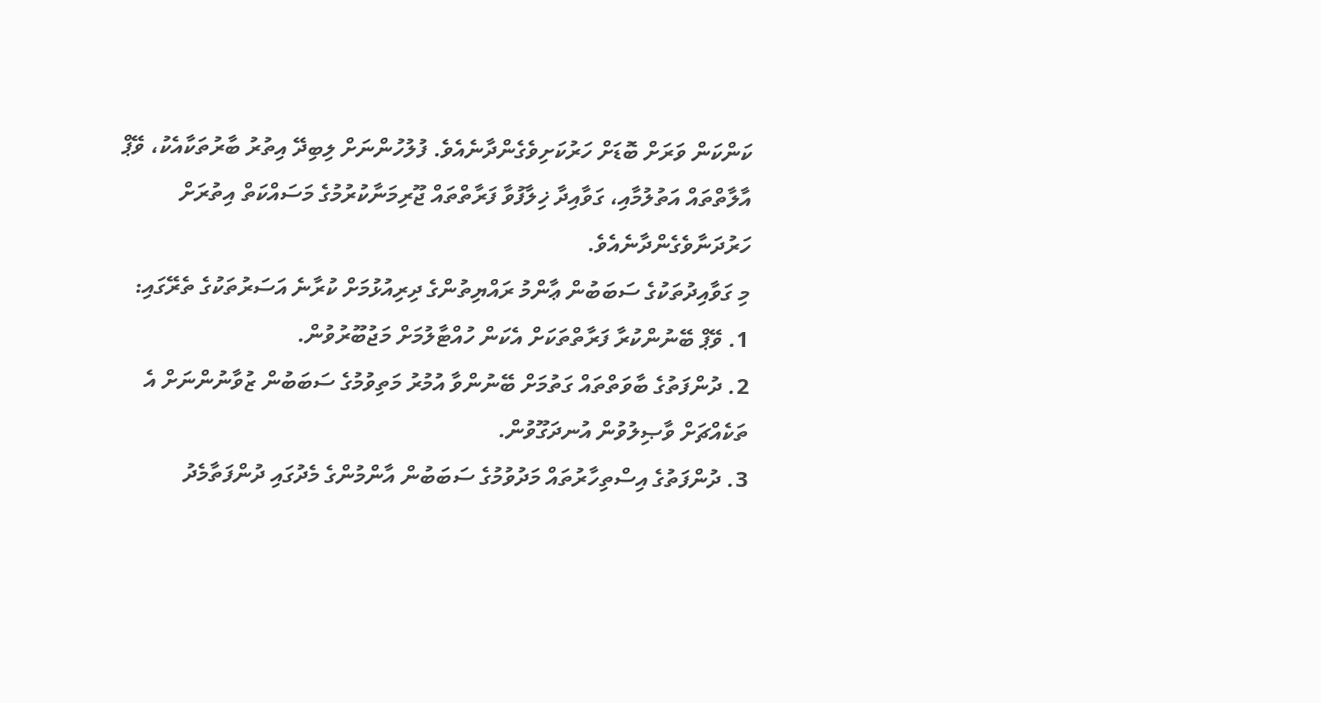ކަންކަން ވަރަށް ބޮޑަށް ހަރުކަށިވެގެންދާނެއެވެ. ފުލުހުންނަށް ލިބިދޭ އިތުރު ބާރުތަކާއެކު، ވޭޕް އާލާތްތައް އަތުލުމާއި، ގަވާއިދާ ޚިލާފުވާ ފަރާތްތައް ޖޫރިމަނާކުރުމުގެ މަސައްކަތް އިތުރަށް ހަރުދަނާވެގެންދާނެއެވެ.
މި ގަވާއިދުތަކުގެ ސަބަބުން ޢާންމު ރައްޔިތުންގެ ދިރިއުޅުމަށް ކުރާނެ އަސަރުތަކުގެ ތެރޭގައި:
1. ވޭޕް ބޭނުންކުރާ ފަރާތްތަކަށް އެކަން ހުއްޓާލުމަށް މަޖުބޫރުވުން.
2. ދުންފަތުގެ ބާވަތްތައް ގަތުމަށް ބޭނުންވާ އުމުރު މަތިވުމުގެ ސަބަބުން ޒުވާނުންނަށް އެ ތަކެއްޗަށް ވާޞިލުވުން އުނދަގޫވުން.
3. ދުންފަތުގެ އިސްތިހާރުތައް މަދުވުމުގެ ސަބަބުން އާންމުންގެ މެދުގައި ދުންފަތާމެދު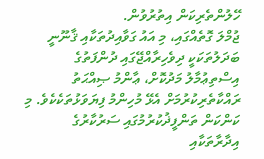ހޭލުންތެރިކަން އިތުރުވުން.
ޖުމްލަ ގޮތެއްގައި، މި އައު ގަވާއިދުތަކާއި ޤާނޫނީ ބަދަލުތަކަކީ ދިވެހިރާއްޖޭގައި ދުންފަތުގެ އިސްތިޢުމާލު މަދުކޮށް، ޢާންމު ޞިއްޙަތު ރައްކާތެރިކުރުމަށް އެޅޭ މުހިންމު ފިޔަވަޅުތަކެކެވެ. މި ކަންކަން ތަންފީޛުކުރުމުގައި ސަރުކާރުގެ އިދާރާތަކާއި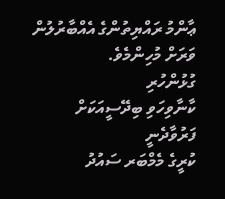ޢާންމު ރައްޔިތުންގެ އެއްބާރުލުން ވަރަށް މުހިންމެވެ.
ގުޅުންހުރި
ކާނާވިހަވި ބިދޭސީއަކަށް ފަރުވާދެނީ
ކުރީގެ މެމްބަރ ސައުދު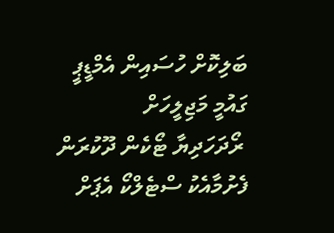ބަލިކޮށް ހުސައިން އެމްޑީޕީ ގައުމީ މަޖިލީހަށް
 ރޯދަހަދިޔާ ޓޯކެން ދޫކުރަން ފެށުމާއެކު ސްޓެލްކޯ އެޕަށް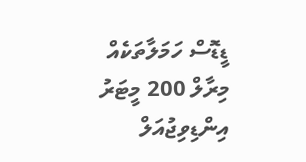ޑީޑޮސް ހަމަލާތަކެއް
މިރާލް 200 މީޓަރު އިންޑިވިޖުއަލް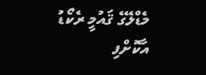މެޑްލޭގެ ޤައުމީ ރެކޯޑު އާކޮށްފި